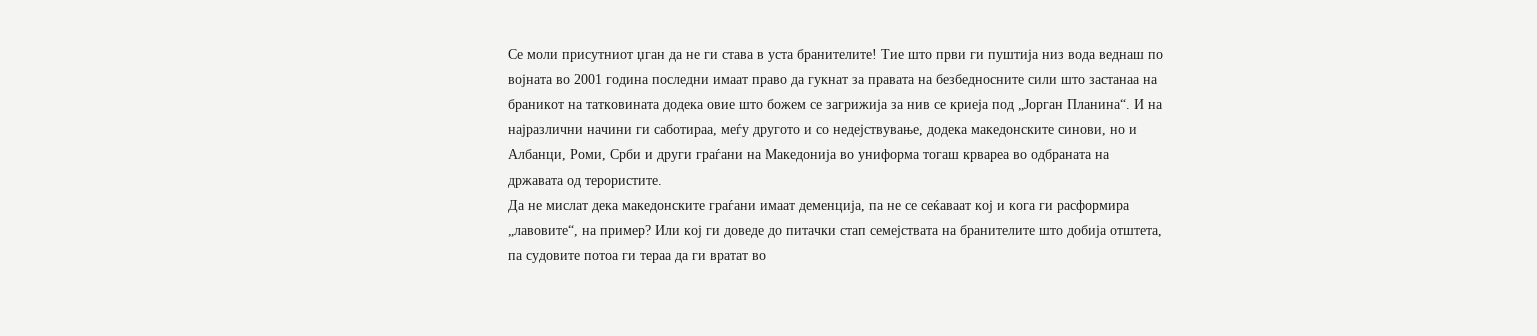Се моли присутниот џган да не ги става в уста бранителите! Тие што први ги пуштија низ вода веднаш по војната во 2001 година последни имаат право да гукнат за правата на безбедносните сили што застанаа на браникот на татковината додека овие што божем се загрижија за нив се криеја под „Јорган Планина“. И на најразлични начини ги саботираа, меѓу другото и со недејствување, додека македонските синови, но и Албанци, Роми, Срби и други граѓани на Македонија во униформа тогаш крвареа во одбраната на државата од терористите.
Да не мислат дека македонските граѓани имаат деменција, па не се сеќаваат кој и кога ги расформира „лавовите“, на пример? Или кој ги доведе до питачки стап семејствата на бранителите што добија отштета, па судовите потоа ги тераа да ги вратат во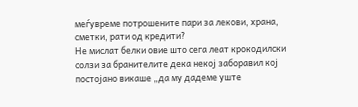меѓувреме потрошените пари за лекови, храна, сметки, рати од кредити?
Не мислат белки овие што сега леат крокодилски солзи за бранителите дека некој заборавил кој постојано викаше „да му дадеме уште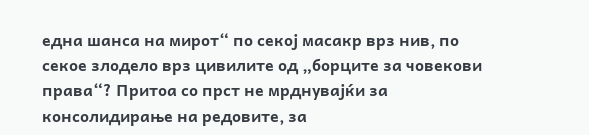една шанса на мирот“ по секој масакр врз нив, по секое злодело врз цивилите од „борците за човекови права“? Притоа со прст не мрднувајќи за консолидирање на редовите, за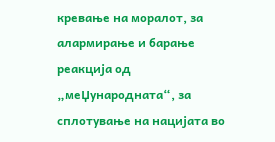кревање на моралот, за алармирање и барање реакција од „меЏународната“, за сплотување на нацијата во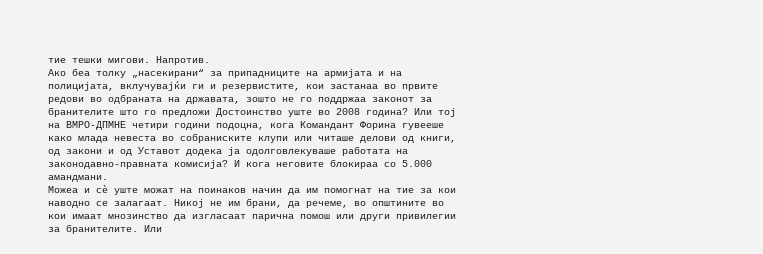тие тешки мигови. Напротив.
Ако беа толку „насекирани“ за припадниците на армијата и на полицијата, вклучувајќи ги и резервистите, кои застанаа во првите редови во одбраната на државата, зошто не го поддржаа законот за бранителите што го предложи Достоинство уште во 2008 година? Или тој на ВМРО-ДПМНЕ четири години подоцна, кога Командант Форина гувееше како млада невеста во собраниските клупи или читаше делови од книги, од закони и од Уставот додека ја одолговлекуваше работата на законодавно-правната комисија? И кога неговите блокираа со 5.000 амандмани.
Можеа и сè уште можат на поинаков начин да им помогнат на тие за кои наводно се залагаат. Никој не им брани, да речеме, во општините во кои имаат мнозинство да изгласаат парична помош или други привилегии за бранителите. Или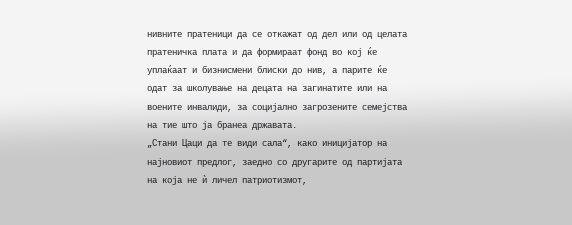нивните пратеници да се откажат од дел или од целата пратеничка плата и да формираат фонд во кој ќе уплаќаат и бизнисмени блиски до нив, а парите ќе одат за школување на децата на загинатите или на воените инвалиди, за социјално загрозените семејства на тие што ја бранеа државата.
„Стани Цаци да те види сала“, како иницијатор на најновиот предлог, заедно со другарите од партијата на која не ѝ личел патриотизмот,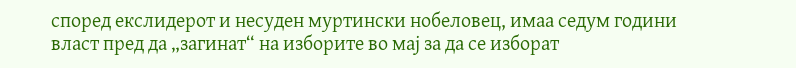според екслидерот и несуден муртински нобеловец, имаа седум години власт пред да „загинат“ на изборите во мај за да се изборат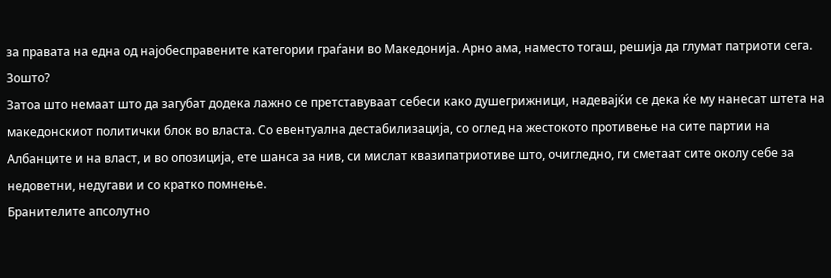за правата на една од најобесправените категории граѓани во Македонија. Арно ама, наместо тогаш, решија да глумат патриоти сега. Зошто?
Затоа што немаат што да загубат додека лажно се претставуваат себеси како душегрижници, надевајќи се дека ќе му нанесат штета на македонскиот политички блок во власта. Со евентуална дестабилизација, со оглед на жестокото противење на сите партии на Албанците и на власт, и во опозиција, ете шанса за нив, си мислат квазипатриотиве што, очигледно, ги сметаат сите околу себе за недоветни, недугави и со кратко помнење.
Бранителите апсолутно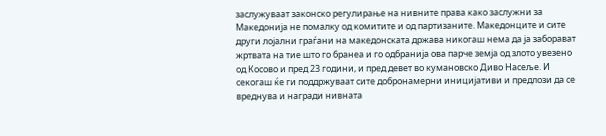заслужуваат законско регулирање на нивните права како заслужни за Македонија не помалку од комитите и од партизаните. Македонците и сите други лојални граѓани на македонската држава никогаш нема да ја заборават жртвата на тие што го бранеа и го одбранија ова парче земја од злото увезено од Косово и пред 23 години, и пред девет во кумановско Диво Насеље. И секогаш ќе ги поддржуваат сите добронамерни иницијативи и предлози да се вреднува и награди нивната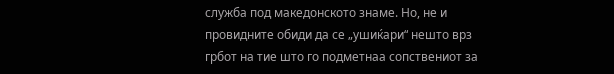служба под македонското знаме. Но, не и провидните обиди да се „ушиќари“ нешто врз грбот на тие што го подметнаа сопствениот за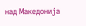над Македонија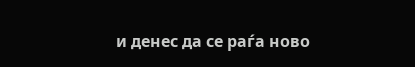и денес да се раѓа ново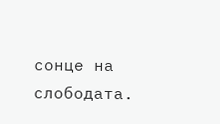сонце на слободата.